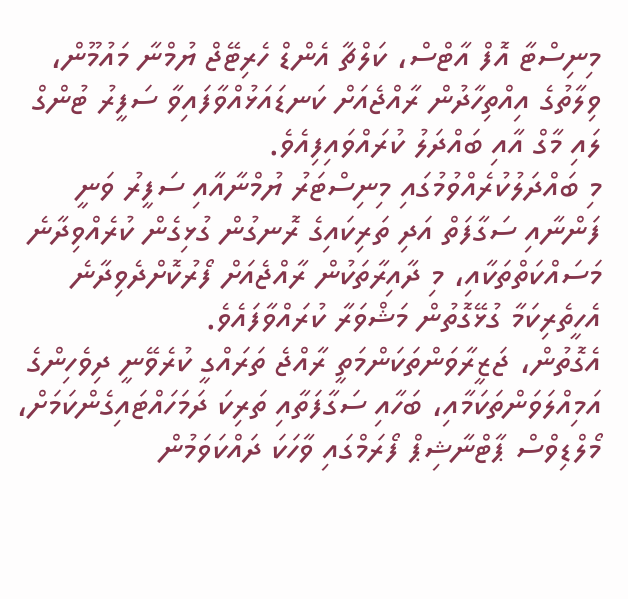މިނިސްޓާ އޮފް އާޓްސް، ކަލްޗާ އެންޑް ހެރިޓޭޖް ޔުމްނާ މައުމޫން، ވިލާތުގެ އިއްތިހާދުން ރާއްޖެއަށް ކަނޑައަޅުއްވާފައިވާ ސަފީރު ޓުންގް ލައި މާގް އާއި ބައްދަލު ކުރައްވައިފިއެވެ.
މި ބައްދަލުކުރެއްވުމުގައި މިނިސްޓަރު ޔުމްނާއާއި ސަފީރު ވަނީ ފަންނާއި ސަގާފަތް އަދި ތަރިކައިގެ ރޮނގުން ގުޅިގެން ކުރެއްވިދާނެ މަސައްކަތްތަކާއި، މި ދާއިރާތަކުން ރާއްޖެއަށް ފޯރުކޮށްދެވިދާނެ އެހީތެރިކަމާ ގުޅޭގޮތުން މަޝްވަރާ ކުރައްވާފައެވެ.
އެގޮތުން، ޖަޒީރާވަންތަކަންމަތީ ރާއްޖެ ތަރައްގީ ކުރެވޭނީ ދިވެހިންގެ އަމިއްލަވަންތަކަމާއި، ބަހާއި ސަގާފަތާއި ތަރިކަ ދަމަހައްޓައިގެންކަމަށް، މޯލްޑިވްސް ޕާޓްނާޝިޕް ފޯރަމްގައި ވާހަކަ ދައްކަވަމުން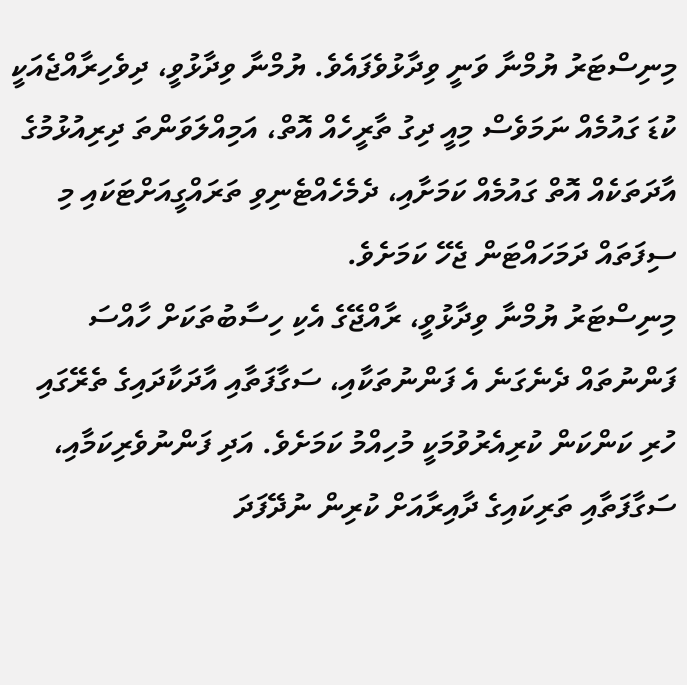މިނިސްޓަރު ޔުމްނާ ވަނީ ވިދާޅުވެފައެވެ. ޔުމްނާ ވިދާޅުވީ، ދިވެހިރާއްޖެއަކީ ކުޑަ ގައުމެއް ނަމަވެސް މިއީ ދިގު ތާރީހެއް އޮތް، އަމިއްލަވަންތަ ދިރިއުޅުމުގެ އާދަތަކެއް އޮތް ގައުމެއް ކަމަށާއި، ދެމެހެއްޓެނިވި ތަރައްގީއަށްޓަކައި މި ސިފަތައް ދަމަހައްޓަން ޖެހޭ ކަމަށެވެ.
މިނިސްޓަރު ޔުމްނާ ވިދާޅުވީ، ރާއްޖޭގެ އެކި ހިސާބުތަކަށް ހާއްސަ ފަންނުތައް ދެނެގަނެ އެ ފަންނުތަކާއި، ސަގާފަތާއި އާދަކާދައިގެ ތެރޭގައި ހުރި ކަންކަން ކުރިއެރުވުމަކީ މުހިއްމު ކަމަށެވެ. އަދި ފަންނުވެރިކަމާއި، ސަގާފަތާއި ތަރިކައިގެ ދާއިރާއަށް ކުރިން ނުދޭފަދަ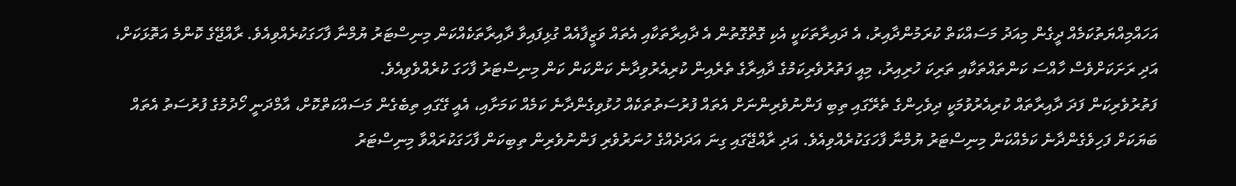އަހައްމިއްޔަތުކަމެއް ދީގެން މިއަދު މަސައްކަތް ކުރަމުންދާއިރު، އެ ދައިރާތަކަކީ އެކި ގޮތްގޮތުން އެ ދާއިރާތަކާއި އެތައް ވަޒީފާއެއް ގުޅިފައިވާ ދާއިރާތަކެއްކަން މިނިސްޓަރު ޔުމްނާ ފާހަގަކުރެއްވިއެވެ. ރާއްޖޭގެ ކޮންމެ އަތޮޅަކަށް، އަދި ރަށަކަށްވެސް ހާއްސަ ކަންތައްތަކާއި ތަރިކަ ހުރިއިރު، މިއީ ފަތުރުވެރިކަމުގެ ދާއިރާގެ ތެރެއިން ކުރިއެރުވިދާނެ ކަންކަން ކަން މިނިސްޓަރު ފާހަގަ ކުރެއްވެވިއެވެ.
ފަތުރުވެރިކަން ފަދަ ދާއިރާތައް ކުރިއެރުވުމަކީ ދިވެހިންގެ ތެރޭގައި ތިބި ފަންނުވެރިންނަށް އެތައް ފުރުސަތުތަކެއް ހުޅުވިގެންދާނެ ކަމެއް ކަމަށާއި، އެއީ ގޭގައި ތިބެގެން މަސައްކަތްކޮށް، އާމްދަނީ ހޯދުމުގެ ފުރުސަތު އެތައް ބަޔަކަށް ފަހިވެގެންދާނެ ކަމެއްކަން މިނިސްޓަރު ޔުމްނާ ފާހަގަކުރެއްވިއެވެ. އަދި ރާއްޖޭގައި ގިނަ އަދަދެއްގެ ހުނަރުވެރި ފަންނުވެރިން ތިބިކަން ފާހަގަކުރައްވާ މިނިސްޓަރު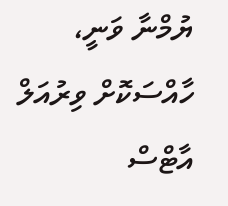ޔުމްނާ ވަނީ، ހާއްސަކޮށް ވިރުއަލް އާޓްސް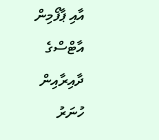އާއި ޕާފޯމިން އާޓްސްގެ ދާއިރާއިން ހުނަރު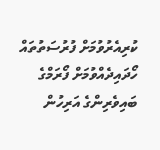ކުރިއެރުވުމަށް ފުރުސަތުތައް ހޯދައިދެއްވުމަށް ފޯރަމްގެ ބައިވެރިންގެ އަރިހުން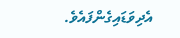އެދިވަޑައިގެންފައެވެ.